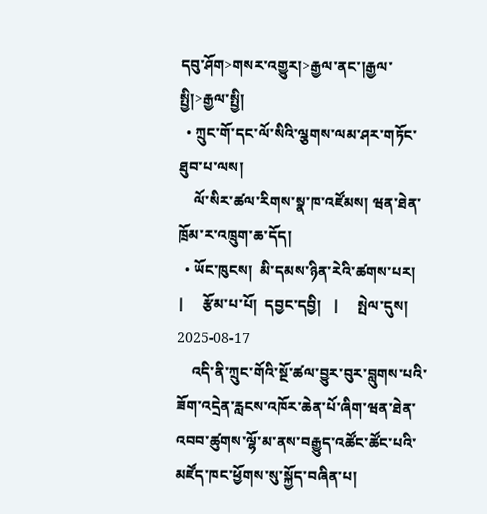དབུ་ཤོག>གསར་འགྱུར།>རྒྱལ་ནང་།རྒྱལ་སྤྱི།>རྒྱལ་སྤྱི།
  • ཀྲུང་གོ་དང་ལོ་སིའི་ལྕགས་ལམ་ཤར་གཏོང་ཐུབ་པ་ལས།
    ལོ་སིར་ཚལ་རིགས་སྣ་ཁ་འཛོམས། ཝན་ཐེན་ཁྲོམ་ར་འཁྲུག་ཆ་དོད།
  • ཡོང་ཁུངས།  མི་དམས་ཉིན་རེའི་ཚགས་པར།   |     རྩོམ་པ་པོ།  དབྱང་དབྱི།   |     སྤེལ་དུས།  2025-08-17
    འདི་ནི་ཀྲུང་གོའི་སྔོ་ཚལ་བྱུར་བུར་བླུགས་པའི་ཟོག་འདྲེན་རླངས་འཁོར་ཆེན་པོ་ཞིག་ཝན་ཐེན་འབབ་ཚུགས་ལྷོ་མ་ནས་བརྒྱུད་འཚོང་ཚོང་པའི་མཛོད་ཁང་ཕྱོགས་སུ་སྐྱོད་བཞིན་པ།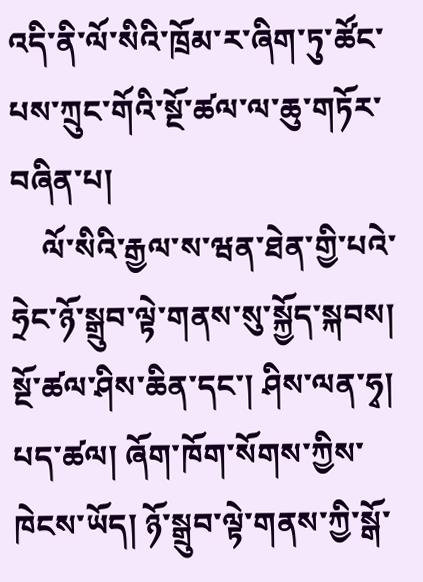འདི་ནི་ལོ་སིའི་ཁྲོམ་ར་ཞིག་ཏུ་ཚོང་པས་ཀྲུང་གོའི་སྔོ་ཚལ་ལ་ཆུ་གཏོར་བཞིན་པ།
    ལོ་སིའི་རྒྱལ་ས་ཝན་ཐེན་གྱི་པའེ་ཧྲེང་ཉོ་སྒྲུབ་ལྟེ་གནས་སུ་སྐྱོད་སྐབས། སྔོ་ཚལ་ཤིས་ཆིན་དང་། ཤིས་ལན་ཧྭ། པད་ཚལ། ཞོག་ཁོག་སོགས་ཀྱིས་ཁེངས་ཡོད། ཉོ་སྒྲུབ་ལྟེ་གནས་ཀྱི་སྒོ་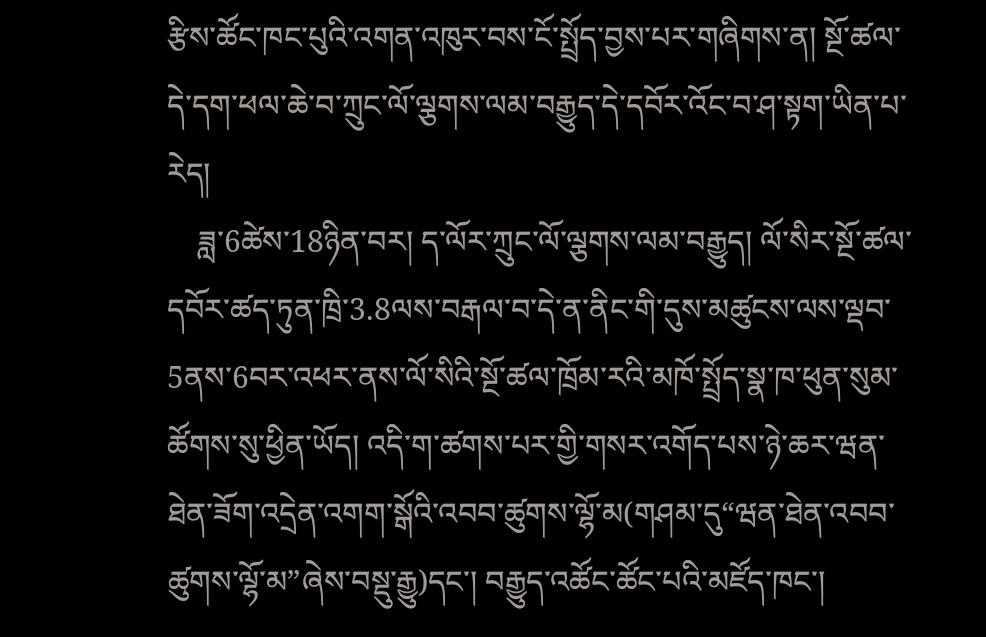རྩིས་ཚོང་ཁང་པུའི་འགན་འཁུར་བས་ངོ་སྤྲོད་བྱས་པར་གཞིགས་ན། སྔོ་ཚལ་དེ་དག་ཕལ་ཆེ་བ་ཀྲུང་ལོ་ལྕགས་ལམ་བརྒྱུད་དེ་དབོར་འོང་བ་ཤ་སྟག་ཡིན་པ་རེད།
    ཟླ་6ཚེས་18ཉིན་བར། ད་ལོར་ཀྲུང་ལོ་ལྕགས་ལམ་བརྒྱུད། ལོ་སིར་སྔོ་ཚལ་དབོར་ཚད་ཏུན་ཁྲི་3.8ལས་བརྒལ་བ་དེ་ན་ནིང་གི་དུས་མཚུངས་ལས་ལྡབ་5ནས་6བར་འཕར་ནས་ལོ་སིའི་སྔོ་ཚལ་ཁྲོམ་རའི་མཁོ་སྤྲོད་སྣ་ཁ་ཕུན་སུམ་ཚོགས་སུ་ཕྱིན་ཡོད། འདི་ག་ཚགས་པར་གྱི་གསར་འགོད་པས་ཉེ་ཆར་ཝན་ཐེན་ཟོག་འདྲེན་འགག་སྒོའི་འབབ་ཚུགས་ལྷོ་མ(གཤམ་དུ“ཝན་ཐེན་འབབ་ཚུགས་ལྷོ་མ”ཞེས་བསྡུ་རྒྱུ)དང་། བརྒྱུད་འཚོང་ཚོང་པའི་མཛོད་ཁང་།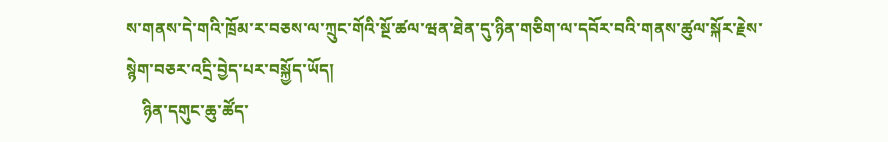ས་གནས་དེ་གའི་ཁྲོམ་ར་བཅས་ལ་ཀྲུང་གོའི་སྔོ་ཚལ་ཝན་ཐེན་དུ་ཉིན་གཅིག་ལ་དབོར་བའི་གནས་ཚུལ་སྐོར་རྗེས་སྙེག་བཅར་འདྲི་བྱེད་པར་བསྐྱོད་ཡོད།
    ཉིན་དགུང་ཆུ་ཚོད་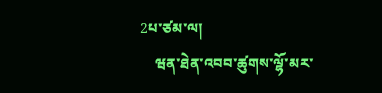2པ་ཙམ་ལ།
    ཝན་ཐེན་འབབ་ཚུགས་ལྷོ་མར་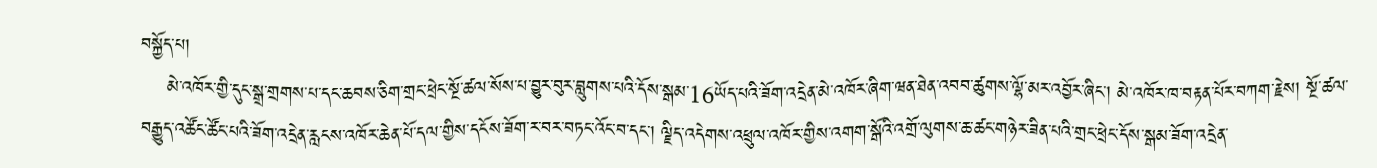བསྐྱོད་པ།
    མེ་འཁོར་གྱི་དུང་སྒྲ་གྲགས་པ་དང་ཆབས་ཅིག་གྲང་ཕྲེང་སྔོ་ཚལ་སོས་པ་བྱུར་བུར་བླུགས་པའི་དོས་སྒམ་16ཡོད་པའི་ཟོག་འདྲེན་མེ་འཁོར་ཞིག་ཝན་ཐེན་འབབ་ཚུགས་ལྷོ་མར་འབྱོར་ཞིང་། མེ་འཁོར་ཁ་བརྟན་པོར་བཀག་རྗེས། སྔོ་ཚལ་བརྒྱུད་འཚོང་ཚོང་པའི་ཟོག་འདྲེན་རླངས་འཁོར་ཆེན་པོ་དལ་གྱིས་དངོས་ཟོག་ར་བར་བཏང་འོང་བ་དང་། ལྗིད་འདེགས་འཕྲུལ་འཁོར་གྱིས་འགག་སྒོའི་འགྲོ་ལུགས་ཆ་ཚང་གཉེར་ཟིན་པའི་གྲང་ཕྲེང་དོས་སྒམ་ཟོག་འདྲེན་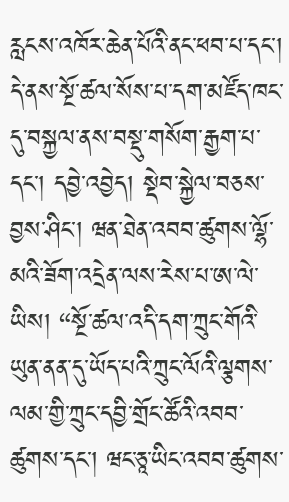རླངས་འཁོར་ཆེན་པོའི་ནང་ཕབ་པ་དང་། དེ་ནས་སྔོ་ཚལ་སོས་པ་དག་མཛོད་ཁང་དུ་བསྐྱལ་ནས་བསྡུ་གསོག་རྒྱག་པ་དང་། དབྱེ་འབྱེད། སྡེབ་སྐྱེལ་བཅས་བྱས་ཤིང་། ཝན་ཐེན་འབབ་ཚུགས་ལྷོ་མའི་ཟོག་འདྲེན་ལས་རེས་པ་ཨ་ལེ་ཡིས། “སྔོ་ཚལ་འདི་དག་ཀྲུང་གོའི་ཡུན་ནན་དུ་ཡོད་པའི་ཀྲུང་ལོའི་ལྕགས་ལམ་གྱི་ཀྲུང་དབྱི་གྲོང་ཚོའི་འབབ་ཚུགས་དང་། ཝང་ཅཱ་ཡིང་འབབ་ཚུགས་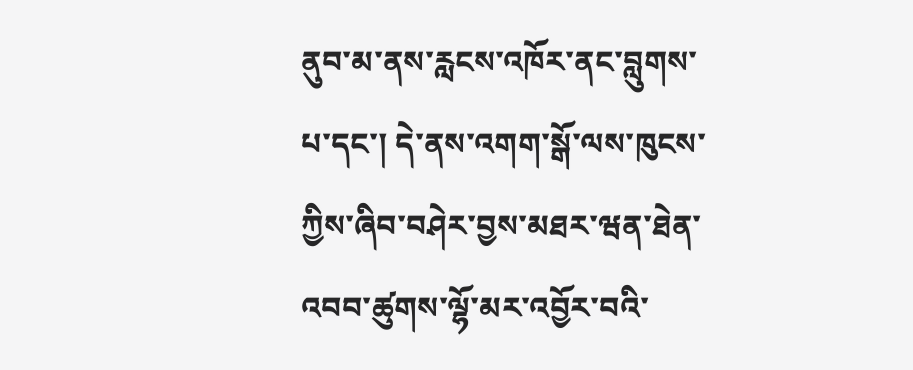ནུབ་མ་ནས་རླངས་འཁོར་ནང་བླུགས་པ་དང་། དེ་ནས་འགག་སྒོ་ལས་ཁུངས་ཀྱིས་ཞིབ་བཤེར་བྱས་མཐར་ཝན་ཐེན་འབབ་ཚུགས་ལྷོ་མར་འབྱོར་བའི་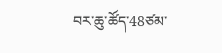བར་ཆུ་ཚོད་48ཙམ་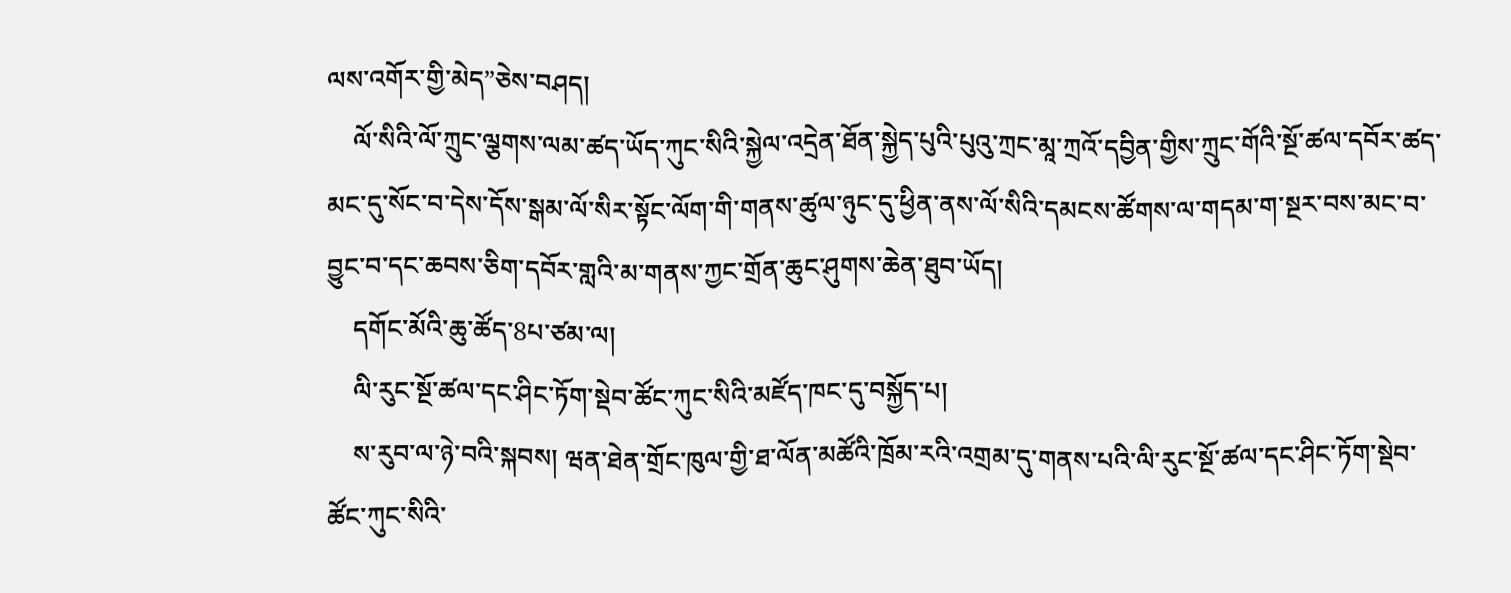ལས་འགོར་གྱི་མེད”ཅེས་བཤད།
    ལོ་སིའི་ལོ་ཀྲུང་ལྕགས་ལམ་ཚད་ཡོད་ཀུང་སིའི་སྐྱེལ་འདྲེན་ཐོན་སྐྱེད་པུའི་པུའུ་ཀྲང་མཱ་ཀྲའོ་དབྱིན་གྱིས་ཀྲུང་གོའི་སྔོ་ཚལ་དབོར་ཚད་མང་དུ་སོང་བ་དེས་དོས་སྒམ་ལོ་སིར་སྟོང་ལོག་གི་གནས་ཚུལ་ཉུང་དུ་ཕྱིན་ནས་ལོ་སིའི་དམངས་ཚོགས་ལ་གདམ་ག་སྔར་བས་མང་བ་བྱུང་བ་དང་ཆབས་ཅིག་དབོར་གླའི་མ་གནས་ཀྱང་གྲོན་ཆུང་ཤུགས་ཆེན་ཐུབ་ཡོད།
    དགོང་མོའི་ཆུ་ཚོད་8པ་ཙམ་ལ།
    ལི་རུང་སྔོ་ཚལ་དང་ཤིང་ཏོག་སྡེབ་ཚོང་ཀུང་སིའི་མཛོད་ཁང་དུ་བསྐྱོད་པ།
    ས་རུབ་ལ་ཉེ་བའི་སྐབས། ཝན་ཐེན་གྲོང་ཁུལ་གྱི་ཐ་ལོན་མཚོའི་ཁྲོམ་རའི་འགྲམ་དུ་གནས་པའི་ལི་རུང་སྔོ་ཚལ་དང་ཤིང་ཏོག་སྡེབ་ཚོང་ཀུང་སིའི་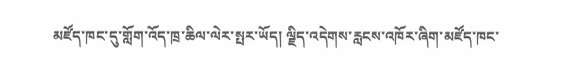མཛོད་ཁང་དུ་གློག་འོད་ཁྲ་ཆིལ་ལེར་སྤར་ཡོད། ལྗིད་འདེགས་རླངས་འཁོར་ཞིག་མཛོད་ཁང་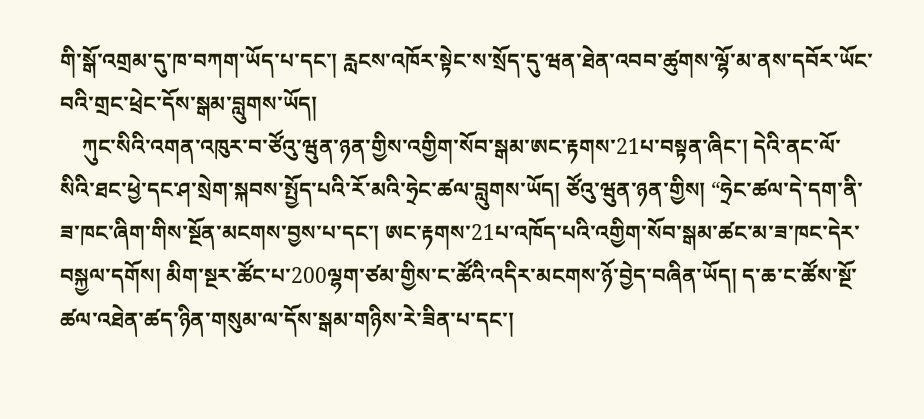གི་སྒོ་འགྲམ་དུ་ཁ་བཀག་ཡོད་པ་དང་། རླངས་འཁོར་སྟེང་ས་སྲོད་དུ་ཝན་ཐེན་འབབ་ཚུགས་ལྷོ་མ་ནས་དབོར་ཡོང་བའི་གྲང་ཕྲེང་དོས་སྒམ་བླུགས་ཡོད།
    ཀུང་སིའི་འགན་འཁུར་བ་ཙོའུ་ཝུན་ཉན་གྱིས་འགྱིག་སོབ་སྒམ་ཨང་རྟགས་21པ་བསྟན་ཞིང་། དེའི་ནང་ལོ་སིའི་ཐང་ཕྱེ་དང་ཤ་སྲེག་སྐབས་སྤྱོད་པའི་རོ་མའི་ཧྲེང་ཚལ་བླུགས་ཡོད། ཙོའུ་ཝུན་ཉན་གྱིས། “ཧྲེང་ཚལ་དེ་དག་ནི་ཟ་ཁང་ཞིག་གིས་སྔོན་མངགས་བྱས་པ་དང་། ཨང་རྟགས་21པ་འཁོད་པའི་འགྱིག་སོབ་སྒམ་ཚང་མ་ཟ་ཁང་དེར་བསྐྱལ་དགོས། མིག་སྔར་ཚོང་པ་200ལྷག་ཙམ་གྱིས་ང་ཚོའི་འདིར་མངགས་ཉོ་བྱེད་བཞིན་ཡོད། ད་ཆ་ང་ཚོས་སྔོ་ཚལ་འཐེན་ཚད་ཉིན་གསུམ་ལ་དོས་སྒམ་གཉིས་རེ་ཟིན་པ་དང་།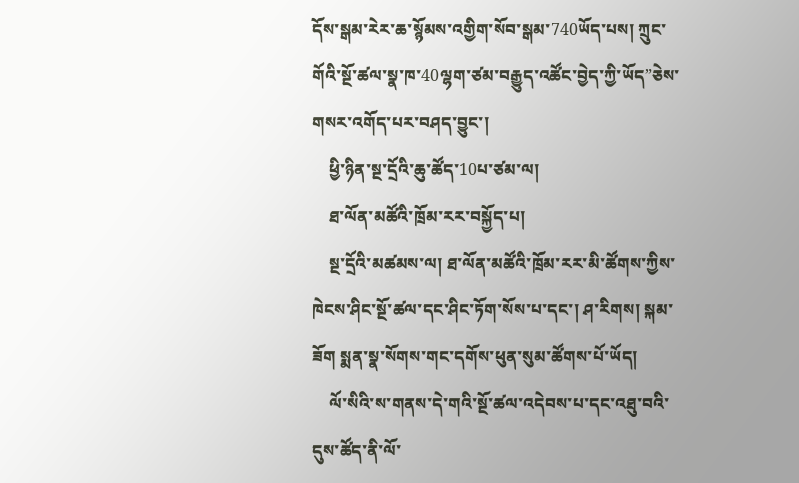དོས་སྒམ་རེར་ཆ་སྙོམས་འགྱིག་སོབ་སྒམ་740ཡོད་པས། ཀྲུང་གོའི་སྔོ་ཚལ་སྣ་ཁ་40ལྷག་ཙམ་བརྒྱུད་འཚོང་བྱེད་ཀྱི་ཡོད”ཅེས་གསར་འགོད་པར་བཤད་བྱུང་།
    ཕྱི་ཉིན་སྔ་དྲོའི་ཆུ་ཚོད་10པ་ཙམ་ལ།
    ཐ་ལོན་མཚོའི་ཁྲོམ་རར་བསྐྱོད་པ།
    སྔ་དྲོའི་མཚམས་ལ། ཐ་ལོན་མཚོའི་ཁྲོམ་རར་མི་ཚོགས་ཀྱིས་ཁེངས་ཤིང་སྔོ་ཚལ་དང་ཤིང་ཏོག་སོས་པ་དང་། ཤ་རིགས། སྐམ་ཟོག སྨན་སྣ་སོགས་གང་དགོས་ཕུན་སུམ་ཚོགས་པོ་ཡོད།
    ལོ་སིའི་ས་གནས་དེ་གའི་སྔོ་ཚལ་འདེབས་པ་དང་འཐུ་བའི་དུས་ཚོད་ནི་ལོ་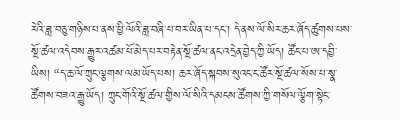རེའི་ཟླ་བཅུ་གཉིས་པ་ནས་ཕྱི་ལོའི་ཟླ་བཞི་པ་བར་ཡིན་པ་དང་། དེ་ནས་ལོ་སིར་ཆར་ཞོད་ཚུགས་པས་སྔོ་ཚལ་འདེབས་རྒྱུར་འཚམ་པོ་མེད་པར་བརྟེན་སྔོ་ཚལ་ནང་འདྲེན་བྱེད་ཀྱི་ཡོད། ཚོང་པ་ཨ་དབྱི་ཡིས། “ད་ཆ་ལོ་ཀྲུང་ལྕགས་ལམ་ཡོད་པས། ཆར་ཞོད་སྐབས་སུའང་ང་ཚོར་སྔོ་ཚལ་སོས་པ་སྣ་ཚོགས་བཟའ་རྒྱུ་ཡོད། ཀྲུང་གོའི་སྔོ་ཚལ་གྱིས་ལོ་སིའི་དམངས་ཚོགས་ཀྱི་གསོལ་ལྕོག་སྟེང་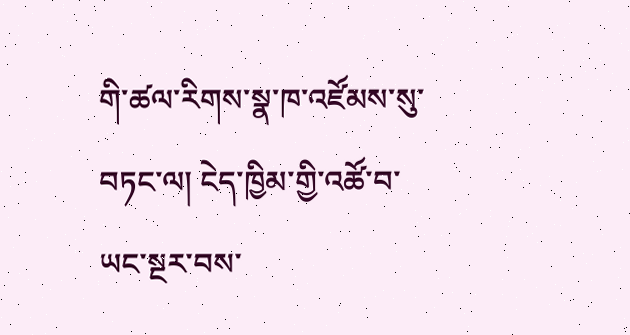གི་ཚལ་རིགས་སྣ་ཁ་འཛོམས་སུ་བཏང་ལ། ངེད་ཁྱིམ་གྱི་འཚོ་བ་ཡང་སྔར་བས་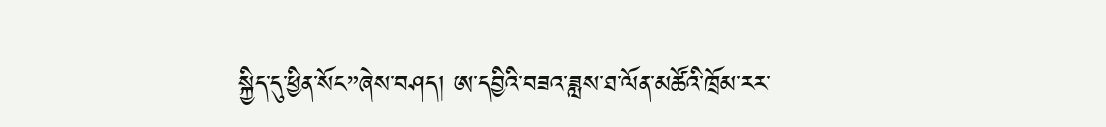སྐྱིད་དུ་ཕྱིན་སོང”ཞེས་བཤད། ཨ་དབྱིའི་བཟའ་ཟླས་ཐ་ལོན་མཚོའི་ཁྲོམ་རར་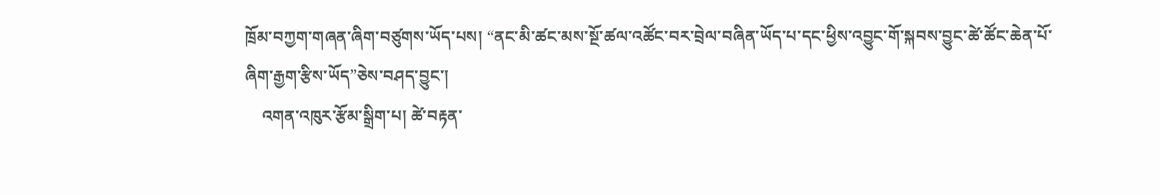ཁྲོམ་བཀྱག་གཞན་ཞིག་བཙུགས་ཡོད་པས། “ནང་མི་ཚང་མས་སྔོ་ཚལ་འཚོང་བར་བྲེལ་བཞིན་ཡོད་པ་དང་ཕྱིས་འབྱུང་གོ་སྐབས་བྱུང་ཚེ་ཚོང་ཆེན་པོ་ཞིག་རྒྱག་རྩིས་ཡོད”ཅེས་བཤད་བྱུང་།
    འགན་འཁུར་རྩོམ་སྒྲིག་པ། ཚེ་བརྟན་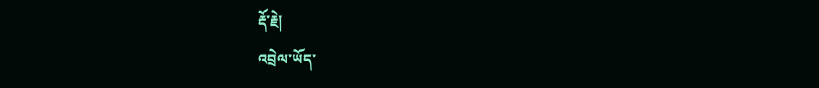རྡོ་རྗེ།
འབྲེལ་ཡོད་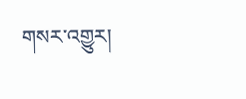གསར་འགྱུར།